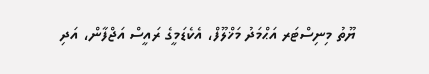ޔޫތު މިނިސްޓަރ އަޙްމަދު މަޚްލޫފް، އެކެޑަމީގެ ރައީސް އަޖްފާން، އަދި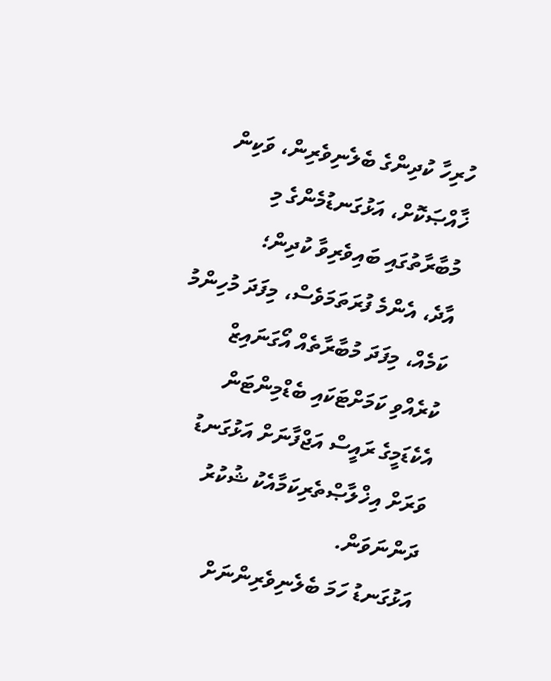ހުރިހާ ކުދިންގެ ބެލެނިވެރިން، ވަކިން ޚާއްޞަކޮށް، އަޅުގަނޑުމެންގެ މި މުބާރާތުގައި ބައިވެރިވާ ކުދިން؛
އާދެ، އެންމެ ފުރަތަމަވެސް، މިފަދަ މުހިންމު ކަމެއް، މިފަދަ މުބާރާތެއް އޯގަނައިޒް ކުރެއްވި ކަމަށްޓަކައި ބެޑްމިންޓަން އެކެޑަމީގެ ރައީސް އަޖްފާނަށް އަޅުގަނޑު ވަރަށް އިޚްލާޞްތެރިކަމާއެކު ޝުކުރު ދަންނަވަން.
އަޅުގަނޑު ހަމަ ބެލެނިވެރިންނަށް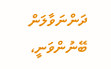ދަންނަވާލަން ބޭނުންވަނީ،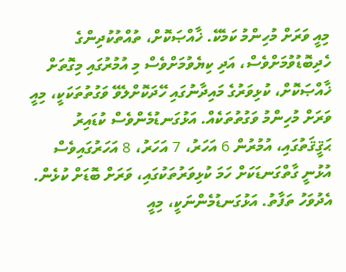މިއީ ވަރަށް މުހިންމު ކަމެކޭ. ޚާއްޞަކޮށް، ތުއްތުކުދިންގެ ހެދިބޮޑުވުމަށްވެސް، އަދި ކިޔެވުމަށްވެސް މި އުމުރުގައި މިގޮތަށް ޚާއްޞަކޮށް، ކުޅިވަރުގެ މައިދާނުގައި ހޭދަކޮށްލެވޭ ވަގުތުތަކަކީ، މިއީ ވަރަށް މުހިންމު ވަގުތުތަކެއް. އަޅުގަނޑުމެންވެސް ކުޑައިރު ޙަޤީޤަތުގައި، އުމުރުން 6 އަހަރު، 7 އަހަރު، 8 އަހަރުގައިވެސް އުޅުނީ ގާތްގަނޑަކަށް ހަމަ ކުޅިވަރުތަކުގައި، ވަރަށް ބޮޑަށް ކުޅެން.
އެދުވަހު ތަފާތު. އަޅުގަނޑުމެންނަކީ، މިއީ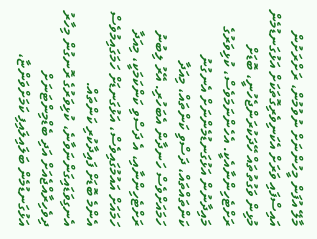މާލޭ އުފަން މީހުންނަށް ނުވުމުން، ރަށްރަށުން އައިސްފައި ވަރަށް އެކަނިވެރިގޮތަކަށް އަޅުގަނޑުމެން މުޅިން ވަގުތުތައް ހޭދަކުރަންޖެހުނީ، ބޮޑަށް ރަށްޓެހިންނާއެކީ. އެހެންނަމަވެސް، ކުޅިވަރުގެ މައިދާނުން އަޅުގަނޑުމެންނަށް އެނގުނު ކަންތައްތައް، ދަސްވި ކަންތައް، މިއަދާ ހަމައަށްވެސް ހަނދާން އެބަހުރި. އޭރު ލިބުނު ރަށްޓެހިންނާއި، އެ ދަސްވި ކަންކަމަކީ، މިއަދާ ހަމައަށް އައުމުގައިވެސް، އަޅުގަނޑަށް ހަމަގައިމުވެސް އެންމެ ބޮޑަށް ފައިދާކުރި ކަންތައް.
އެނގިވަޑައިގަންނަވާނެ، ކުޅިވަރުގެ ރޮނގުން މިހާރު ދިވެހިރާއްޖެއަށް އަދި ބެޑްމިންޓަނަށް އަޅުގަނޑުމެން ބަލައިލައިފި ކަމަށްވަންޏާ،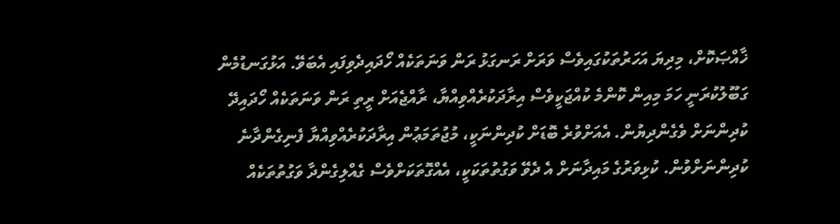ޚާއްޞަކޮށް، މިދިޔަ އަހަރުތަކުގައިވެސް ވަރަށް ރަނގަޅު ރަން ވަނަތަކެއް ހޯދައިދެވިފައި އެބަވޭ. އަޅުގަނޑުމެން ގަބޫލުކުރަނީ ހަމަ މިއިން ކޮންމެ ކުއްޖަކީވެސް އިރާދަކުރެއްވިއްޔާ، ރާއްޖެއަށް ރީތި ރަން ވަނަތަކެއް ހޯދައިދޭ ކުދިންނަށް ވެގެންދިޔުން. އެއަށްވުރެ ބޮޑަށް ކުދިންނަކީ، މުޖުތަމަޢުން އިރާދަކުރެއްވިއްޔާ ފެނިގެންދާނެ ކުދިންނަށްވުން. ކުޅިވަރުގެ މައިދާނަށް އެ ދެވޭ ވަގުތުތަކަކީ، އެއްގޮތަކަށްވެސް ގެއްލިގެންދާ ވަގުތުތަކެއް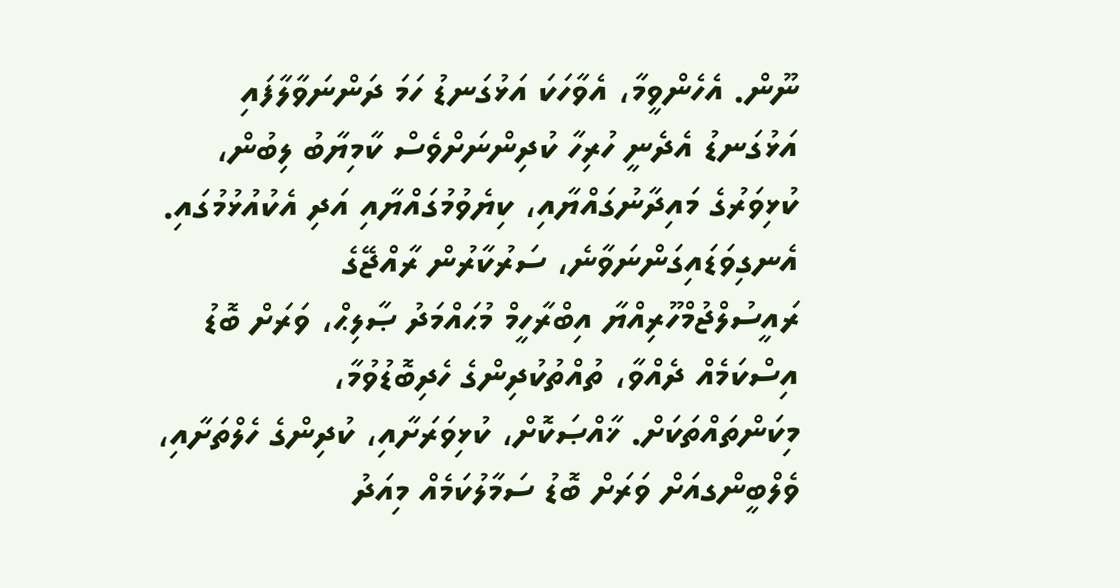ނޫން. އެހެންވީމާ، އެވާހަކަ އަޅުގަނޑު ހަމަ ދަންނަވާލާފައި އަޅުގަނޑު އެދެނީ ހުރިހާ ކުދިންނަށްވެސް ކާމިޔާބު ލިބުން، ކުޅިވަރުގެ މައިދާނުގައްޔާއި، ކިޔެވުމުގައްޔާއި އަދި އެކުއުޅުމުގައި.
އެނގިވަޑައިގަންނަވާނެ، ސަރުކާރުން ރާއްޖޭގެ ރައީސުލްޖުމްހޫރިއްޔާ އިބްރާހީމް މުޙައްމަދު ޞާލިޙް، ވަރަށް ބޮޑު އިސްކަމެއް ދެއްވާ، ތުއްތުކުދިންގެ ހެދިބޮޑުވުމާ، މިކަންތައްތަކަށް. ޚާއްޞަކޮށް، ކުޅިވަރަށާއި، ކުދިންގެ ހެލްތަށާއި، ވެލްބީންގއަށް ވަރަށް ބޮޑު ސަމާލުކަމެއް މިއަދު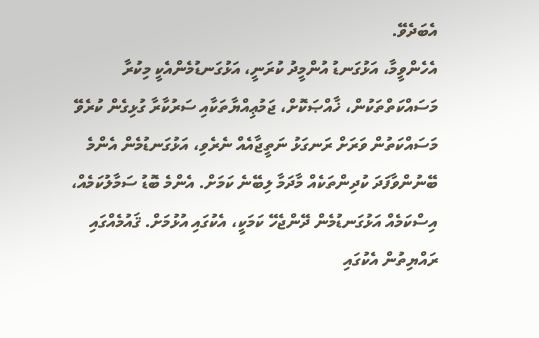އެބަދެވޭ.
އެހެންވީމާ، އަޅުގަނޑު އުންމީދު ކުރަނީ، އަޅުގަނޑުމެންއެކީ މިކުރާ މަސައްކަތްތަކުން، ޚާއްޞަކޮށް، ޖަމުޢިއްޔާތަކާއި ސަރުކާރާ ގުޅިގެން ކުރެވޭ މަސައްކަތުން ވަރަށް ރަނގަޅު ނަތީޖާއެއް ނެރެވި، އަޅުގަނޑުމެން އެންމެ ބޭނުންވާފަދަ ކުދިންތަކެއް މާދަމާ ލިބޭނެ ކަމަށް. އެންމެ ބޮޑު ސަމާލުކަމެއް، އިސްކަމެއް އަޅުގަނޑުމެން ދޭންޖެހޭ ކަމަކީ، އެކުގައި އުޅުމަށް. ޤައުމެއްގައި ރައްޔިތުން އެކުގައި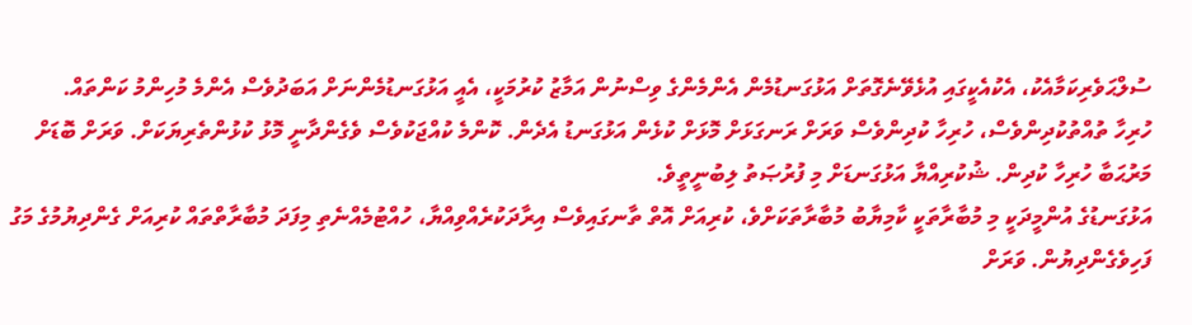ސުލްޙަވެރިކަމާއެކު، އެކުއެކީގައި އުޅެވޭނެގޮތަށް އަޅުގަނޑުމެން އެންމެންގެ ވިސްނުން އަމާޒު ކުރުމަކީ، އެއީ އަޅުގަނޑުމެންނަށް އަބަދުވެސް އެންމެ މުހިންމު ކަންތައް.
ހުރިހާ ތުއްތުކުދިންވެސް، ހުރިހާ ކުދިންވެސް ވަރަށް ރަނގަޅަށް މޮޅަށް ކުޅެން އަޅުގަނޑު އެދެން. ކޮންމެ ކުއްޖަކުވެސް ވެގެންދާނީ މޮޅު ކުޅުންތެރިޔަކަށް. ވަރަށް ބޮޑަށް މަރުޙަބާ ހުރިހާ ކުދިން. ޝުކުރިއްޔާ އަޅުގަނޑަށް މި ފުރުޞަތު ލިބުނީތީވެ.
އަޅުގަނޑުގެ އުންމީދަކީ މި މުބާރާތަކީ ކާމިޔާބު މުބާރާތަކަށްވެ، ކުރިއަށް އޮތް ތާނގައިވެސް އިރާދަކުރެއްވިއްޔާ، ހުއްޓުމެއްނެތި މިފަދަ މުބާރާތްތައް ކުރިއަށް ގެންދިޔުމުގެ މަގު ފަހިވެގެންދިޔުން. ވަރަށް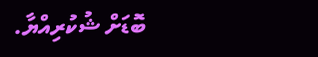ބޮޑަށް ޝުކުރިއްޔާ.